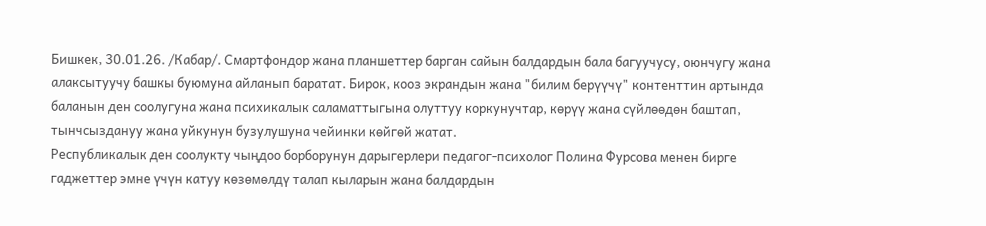Бишкек, 30.01.26. /Кабар/. Смартфондор жана планшеттер барган сайын балдардын бала багуучусу, оюнчугу жана алаксытуучу башкы буюмуна айланып баратат. Бирок, кооз экрандын жана "билим берүүчү" контенттин артында баланын ден соолугуна жана психикалык саламаттыгына олуттуу коркунучтар, көрүү жана сүйлөөдөн баштап, тынчсыздануу жана уйкунун бузулушуна чейинки көйгөй жатат.
Республикалык ден соолукту чыңдоо борборунун дарыгерлери педагог-психолог Полина Фурсова менен бирге гаджеттер эмне үчүн катуу көзөмөлдү талап кыларын жана балдардын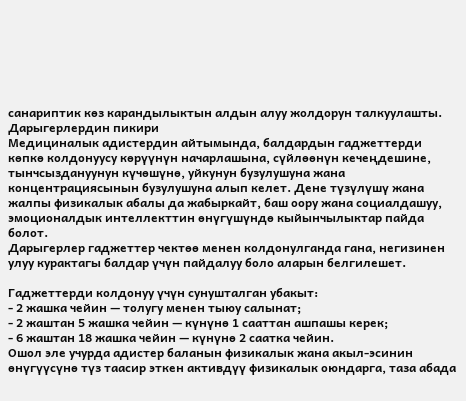санариптик көз карандылыктын алдын алуу жолдорун талкуулашты.
Дарыгерлердин пикири
Медициналык адистердин айтымында, балдардын гаджеттерди көпкө колдонуусу көрүүнүн начарлашына, сүйлөөнүн кечеңдешине, тынчсыздануунун күчөшүнө, уйкунун бузулушуна жана концентрациясынын бузулушуна алып келет. Дене түзүлүшү жана жалпы физикалык абалы да жабыркайт, баш оору жана социалдашуу, эмоционалдык интеллекттин өнүгүшүндө кыйынчылыктар пайда болот.
Дарыгерлер гаджеттер чектөө менен колдонулганда гана, негизинен улуу курактагы балдар үчүн пайдалуу боло аларын белгилешет.

Гаджеттерди колдонуу үчүн сунушталган убакыт:
- 2 жашка чейин — толугу менен тыюу салынат;
- 2 жаштан 5 жашка чейин — күнүнө 1 сааттан ашпашы керек;
- 6 жаштан 18 жашка чейин — күнүнө 2 саатка чейин.
Ошол эле учурда адистер баланын физикалык жана акыл-эсинин өнүгүүсүнө түз таасир эткен активдүү физикалык оюндарга, таза абада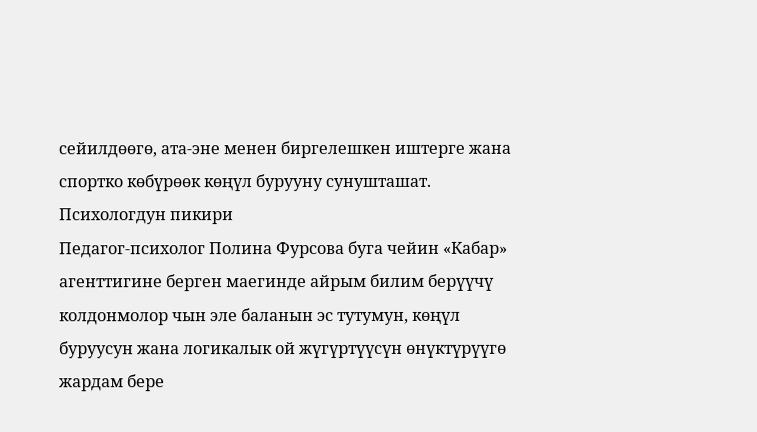сейилдөөгө, ата-эне менен биргелешкен иштерге жана спортко көбүрөөк көңүл бурууну сунушташат.
Психологдун пикири
Педагог-психолог Полина Фурсова буга чейин «Кабар» агенттигине берген маегинде айрым билим берүүчү колдонмолор чын эле баланын эс тутумун, көңүл буруусун жана логикалык ой жүгүртүүсүн өнүктүрүүгө жардам бере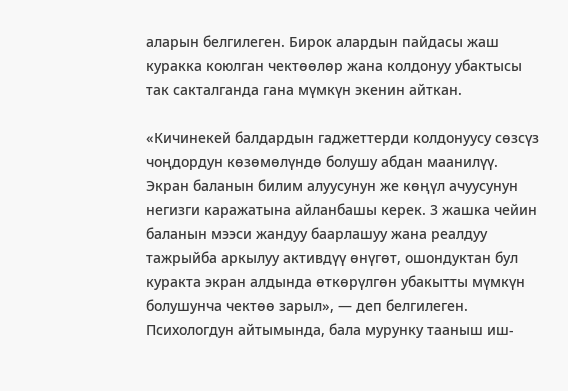аларын белгилеген. Бирок алардын пайдасы жаш куракка коюлган чектөөлөр жана колдонуу убактысы так сакталганда гана мүмкүн экенин айткан.

«Кичинекей балдардын гаджеттерди колдонуусу сөзсүз чоңдордун көзөмөлүндө болушу абдан маанилүү. Экран баланын билим алуусунун же көңүл ачуусунун негизги каражатына айланбашы керек. 3 жашка чейин баланын мээси жандуу баарлашуу жана реалдуу тажрыйба аркылуу активдүү өнүгөт, ошондуктан бул куракта экран алдында өткөрүлгөн убакытты мүмкүн болушунча чектөө зарыл», — деп белгилеген.
Психологдун айтымында, бала мурунку тааныш иш-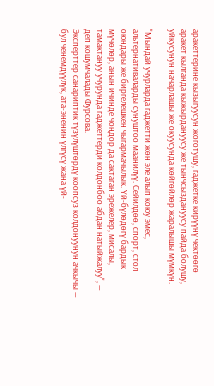аракеттерине кызыгуусун жоготушу, гаджетке кирүүнү чектөөгө аракет кылганда кыжырдануусу же тынчсыздануусу пайда болушу, уйкусунун начарлашы же окуусунда көйгөйлөр жаралышы мүмкүн.

"Мындай учурларда гаджетти жөн эле алып коюу эмес, альтернативаларды сунуштоо маанилүү. Сейилдөө, спорт, стол оюндары же биргелешкен чыгармачылык. Үй-бүлөдөгү бардык мүчөлөр, анын ичинде чоңдор да сактаган эрежелер, мисалы, тамактануу учурунда гаджеттерди колдонбоо абдан натыйжалуу", — деп кошумчалады Фурсова.
Эксперттер санариптик түзүлүштөрдү коопсуз колдонуунун ачкычы — бул ченемдүүлүк, ата-эненин үлгүсү жана үй-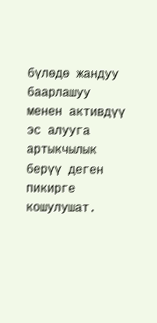бүлөдө жандуу баарлашуу менен активдүү эс алууга артыкчылык берүү деген пикирге кошулушат.